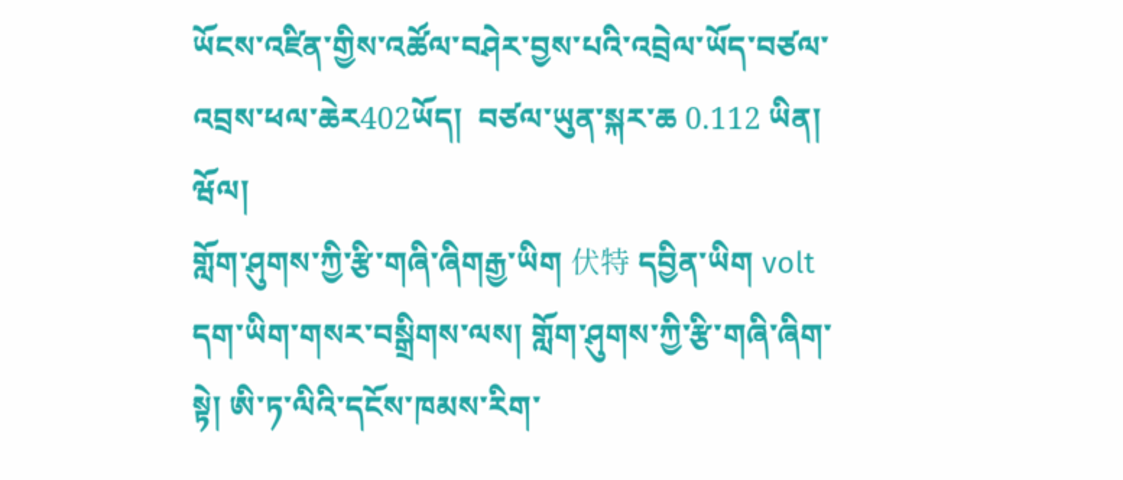ཡོངས་འཛིན་གྱིས་འཚོལ་བཤེར་བྱས་པའི་འབྲེལ་ཡོད་བཙལ་འབྲས་ཕལ་ཆེར402ཡོད།  བཙལ་ཡུན་སྐར་ཆ 0.112 ཡིན།
ཝོལ།
གློག་ཤུགས་ཀྱི་རྩི་གཞི་ཞིགརྒྱ་ཡིག 伏特 དབྱིན་ཡིག volt དག་ཡིག་གསར་བསྒྲིགས་ལས། གློག་ཤུགས་ཀྱི་རྩི་གཞི་ཞིག་སྟེ། ཨི་ཏ་ལིའི་དངོས་ཁམས་རིག་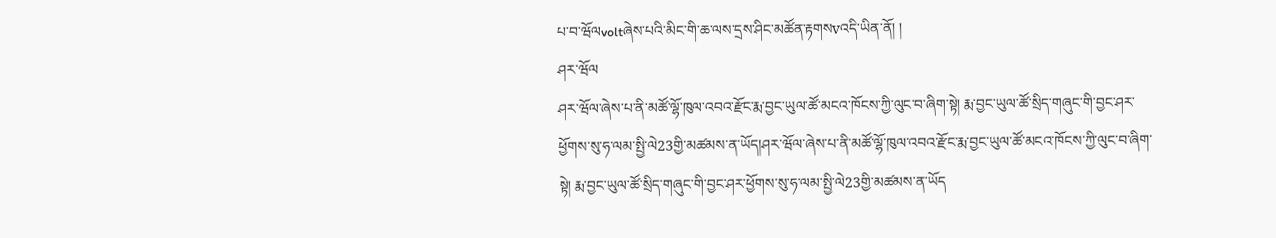པ་བ་ཝོལvoltཞེས་པའི་མིང་གི་ཆ་ལས་དྲས་ཤིང་མཚོན་རྟགསvའདི་ཡིན་ནོ། །
ཤར་ཝོལ
ཤར་ཝོལ་ཞེས་པ་ནི་མཚོ་ལྷོ་ཁུལ་འབའ་རྫོང་རྨ་བྱང་ཡུལ་ཚོ་མངའ་ཁོངས་ཀྱི་ལུང་བ་ཞིག་སྟེ། རྨ་བྱང་ཡུལ་ཚོ་སྲིད་གཞུང་གི་བྱང་ཤར་ཕྱོགས་སུ་ཧ་ལམ་སྤྱི་ལེ23གྱི་མཚམས་ན་ཡོད།ཤར་ཝོལ་ཞེས་པ་ནི་མཚོ་ལྷོ་ཁུལ་འབའ་རྫོང་རྨ་བྱང་ཡུལ་ཚོ་མངའ་ཁོངས་ཀྱི་ལུང་བ་ཞིག་སྟེ། རྨ་བྱང་ཡུལ་ཚོ་སྲིད་གཞུང་གི་བྱང་ཤར་ཕྱོགས་སུ་ཧ་ལམ་སྤྱི་ལེ23གྱི་མཚམས་ན་ཡོད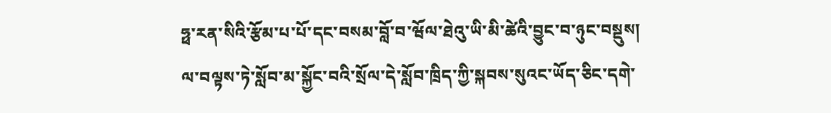ཧྥ་རན་སིའི་རྩོམ་པ་པོ་དང་བསམ་བློ་བ་ཝོལ་ཐེའུ་ཡི་མི་ཚེའི་བྱུང་བ་ཉུང་བསྡུས།
ལ་བལྟས་ཏེ་སློབ་མ་སྐྱོང་བའི་སྲོལ་དེ་སློབ་ཁྲིད་ཀྱི་སྐབས་སུའང་ཡོད་ཅིང་དགེ་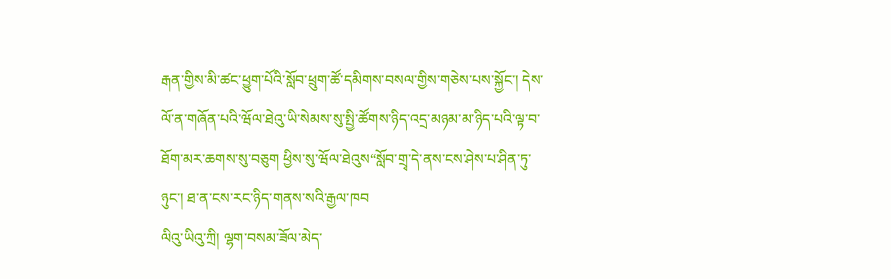རྒན་གྱིས་མི་ཚང་ཕྱུག་པོའི་སློབ་ཕྲུག་ཚོ་དམིགས་བསལ་གྱིས་གཅེས་པས་སྐྱོང་། དེས་ལོ་ན་གཞོན་པའི་ཝོལ་ཐེའུ་ཡི་སེམས་སུ་སྤྱི་ཚོགས་ཉིད་འདྲ་མཉམ་མ་ཉིད་པའི་ལྟ་བ་ཐོག་མར་ཆགས་སུ་བཅུག ཕྱིས་སུ་ཝོལ་ཐེའུས“སློབ་གྲྭ་དེ་ནས་ངས་ཤེས་པ་ཤིན་ཏུ་ཉུང་། ཐ་ན་ངས་རང་ཉིད་གནས་སའི་རྒྱལ་ཁབ
ལིའུ་ཡིའུ་ཀྲི། ལྷག་བསམ་ཟོལ་མེད་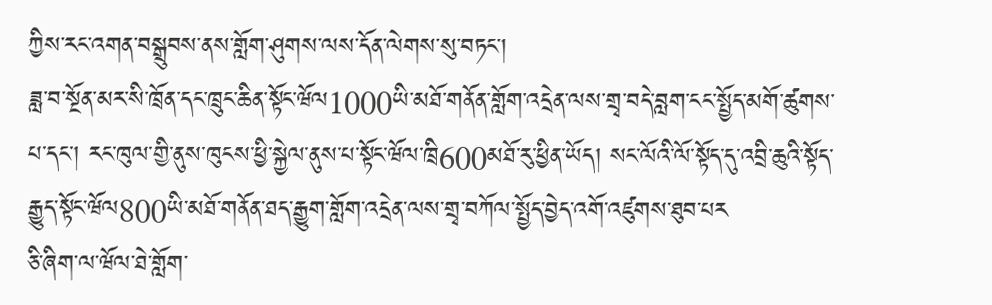ཀྱིས་རང་འགན་བསྒྲུབས་ནས་གློག་ཤུགས་ལས་དོན་ལེགས་སུ་བཏང་།
ཟླ་བ་སྔོན་མར་སི་ཁྲོན་དང་ཁྲུང་ཆིན་སྟོང་ཝོལ1000ཡི་མཐོ་གནོན་གློག་འདྲེན་ལས་གྲྭ་བདེ་བླག་ངང་སྤྱོད་མགོ་ཚུགས་པ་དང་། རང་ཁུལ་གྱི་ནུས་ཁུངས་ཕྱི་སྐྱེལ་ནུས་པ་སྟོང་ཝོལ་ཁྲི600མཐོ་རུ་ཕྱིན་ཡོད། སང་ལོའི་ལོ་སྟོད་དུ་འབྲི་ཆུའི་སྟོད་རྒྱུད་སྟོང་ཝོལ800ཡི་མཐོ་གནོན་ཐད་རྒྱུག་གློག་འདྲེན་ལས་གྲྭ་བཀོལ་སྤྱོད་བྱེད་འགོ་འཛུགས་ཐུབ་པར
ཅི་ཞིག་ལ་ཝོལ་ཐེ་གློག་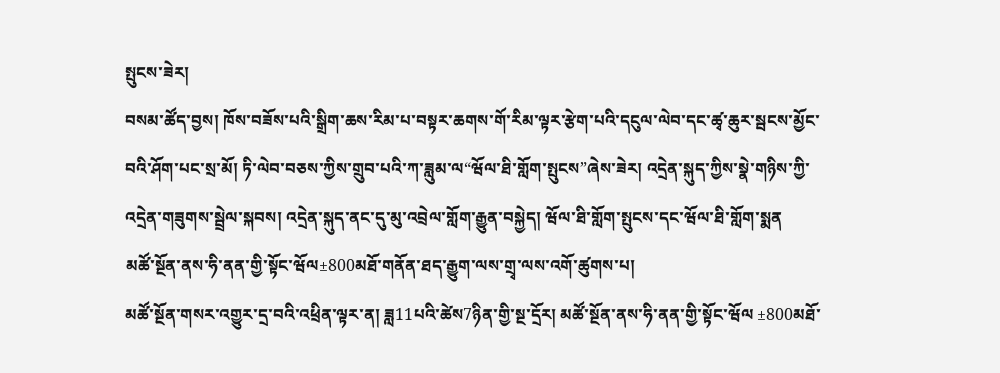སྤུངས་ཟེར།
བསམ་ཚོད་བྱས། ཁོས་བཟོས་པའི་སྒྲིག་ཆས་རིམ་པ་བསྟར་ཆགས་གོ་རིམ་ལྟར་རྩེག་པའི་དངུལ་ལེབ་དང་ཚྭ་ཆུར་སྦངས་མྱོང་བའི་ཤོག་པང་སྲ་མོ། ཏི་ལེབ་བཅས་ཀྱིས་གྲུབ་པའི་ཀ་ཟླུམ་ལ“ཝོལ་ཐི་གློག་སྤུངས”ཞེས་ཟེར། འདྲེན་སྐུད་ཀྱིས་སྣེ་གཉིས་ཀྱི་འདྲེན་གཟུགས་སྦྲེལ་སྐབས། འདྲེན་སྐུད་ནང་དུ་མུ་འབྲེལ་གློག་རྒྱུན་བསྐྱེད། ཝོལ་ཐི་གློག་སྤུངས་དང་ཝོལ་ཐི་གློག་སྨན
མཚོ་སྔོན་ནས་ཧི་ནན་གྱི་སྟོང་ཝོལ±800མཐོ་གནོན་ཐད་རྒྱུག་ལས་གྲྭ་ལས་འགོ་ཚུགས་པ།
མཚོ་སྔོན་གསར་འགྱུར་དྲ་བའི་འཕྲིན་ལྟར་ན། ཟླ11པའི་ཚེས7ཉིན་གྱི་སྔ་དྲོར། མཚོ་སྔོན་ནས་ཧི་ནན་གྱི་སྟོང་ཝོལ ±800མཐོ་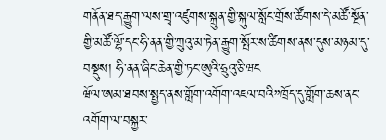གནོན་ཐད་རྒྱུག་ལས་གྲྭ་འཛུགས་སྐྲུན་གྱི་སྐུལ་སློང་གྲོས་ཚོགས་དེ་མཚོ་སྔོན་གྱི་མཚོ་ལྷོ་དང་ཧི་ནན་གྱི་ཀྲུའུ་མ་ཏེན་རྒྱུག་སྤོར་ས་ཚིགས་ནས་དུས་མཉམ་དུ་བསྡུས། ཧི་ནན་ཞིང་ཆེན་གྱི་ཏང་ཨུའི་ཧྲུའུ་ཅི་ཝང
ཝོལ་ཨམ་ཐབས་སྤྱད་ནས་གློག་འགོག་འཇལ་བའི”ཁྲོད་དུ་གློག་ཆས་ནང་འགོག་ལ་བསྐྱར་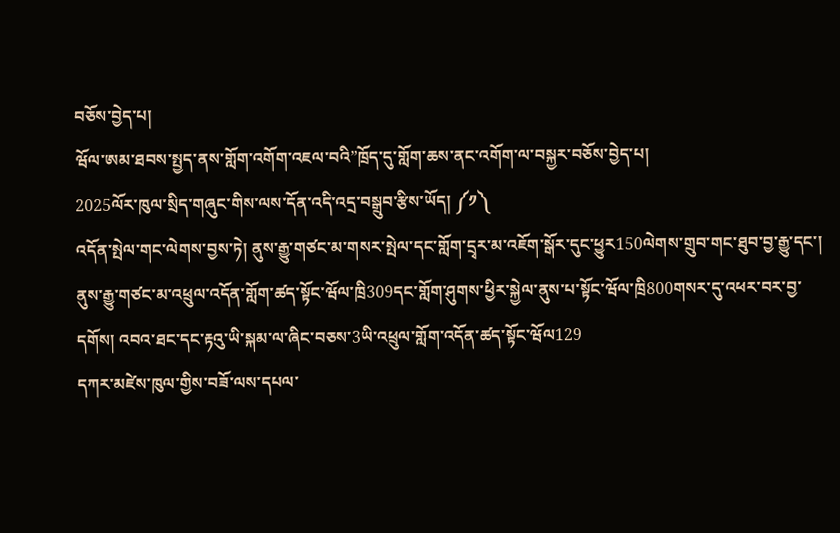བཅོས་བྱེད་པ།
ཝོལ་ཨམ་ཐབས་སྤྱད་ནས་གློག་འགོག་འཇལ་བའི”ཁྲོད་དུ་གློག་ཆས་ནང་འགོག་ལ་བསྐྱར་བཅོས་བྱེད་པ།
2025ལོར་ཁུལ་སྲིད་གཞུང་གིས་ལས་དོན་འདི་འདྲ་བསྒྲུབ་རྩིས་ཡོད། ༼༡༽
འདོན་སྤེལ་གང་ལེགས་བྱས་ཏེ། ནུས་རྒྱུ་གཙང་མ་གསར་སྤེལ་དང་གློག་དྲྭར་མ་འཇོག་སྒོར་དུང་ཕྱུར150ལེགས་གྲུབ་གང་ཐུབ་བྱ་རྒྱུ་དང་། ནུས་རྒྱུ་གཙང་མ་འཕྲུལ་འདོན་གློག་ཚད་སྟོང་ཝོལ་ཁྲི309དང་གློག་ཤུགས་ཕྱིར་སྐྱེལ་ནུས་པ་སྟོང་ཝོལ་ཁྲི800གསར་དུ་འཕར་བར་བྱ་དགོས། འབའ་ཐང་དང་རྟའུ་ཡི་སྐམ་ལ་ཞིང་བཅས་3ཡི་འཕྲུལ་གློག་འདོན་ཚད་སྟོང་ཝོལ129
དཀར་མཛེས་ཁུལ་གྱིས་བཟོ་ལས་དཔལ་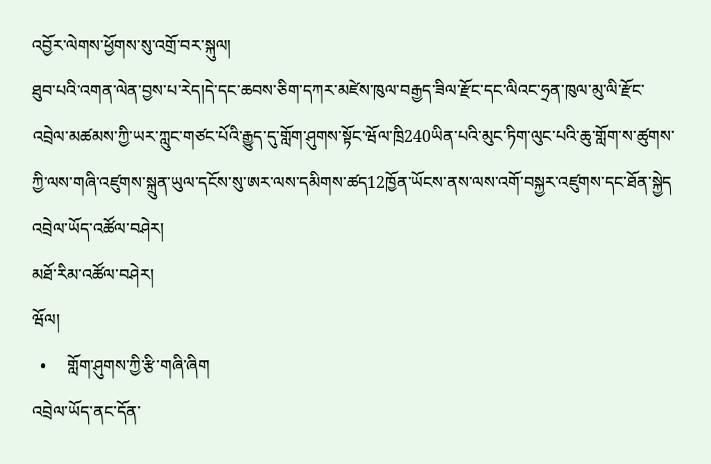འབྱོར་ལེགས་ཕྱོགས་སུ་འགྲོ་བར་སྐུལ།
ཐུབ་པའི་འགན་ལེན་བྱས་པ་རེད།དེ་དང་ཆབས་ཅིག་དཀར་མཛེས་ཁུལ་བརྒྱད་ཟིལ་རྫོང་དང་ལིའང་ཧྲན་ཁུལ་མུ་ལི་རྫོང་འབྲེལ་མཚམས་ཀྱི་ཡར་ཀླུང་གཙང་པོའི་རྒྱུད་དུ་གློག་ཤུགས་སྟོང་ཝོལ་ཁྲི240ཡིན་པའི་མུང་ཏིག་ལུང་པའི་ཆུ་གློག་ས་ཚུགས་ཀྱི་ལས་གཞི་འཛུགས་སྐྲུན་ཡུལ་དངོས་སུ་ཨར་ལས་དམིགས་ཚད12ཁྱོན་ཡོངས་ནས་ལས་འགོ་བསྐྱར་འཛུགས་དང་ཐོན་སྐྱེད
འབྲེལ་ཡོད་འཚོལ་བཤེར།
མཐོ་རིམ་འཚོལ་བཤེར།
ཝོལ།
  •     གློག་ཤུགས་ཀྱི་རྩི་གཞི་ཞིག
འབྲེལ་ཡོད་ནང་དོན་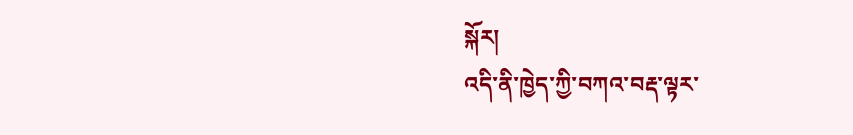སྐོར།
འདི་ནི་ཁྱེད་ཀྱི་བཀའ་བརྡ་ལྟར་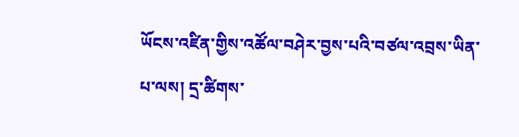ཡོངས་འཛིན་གྱིས་འཚོལ་བཤེར་བྱས་པའི་བཙལ་འབྲས་ཡིན་པ་ལས། དྲ་ཚིགས་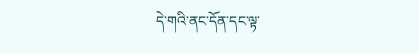དེ་གའི་ནང་དོན་དང་ལྟ་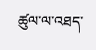ཚུལ་ལ་འཐད་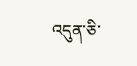འདུན་ཅི་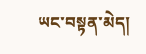ཡང་བསྟན་མེད།